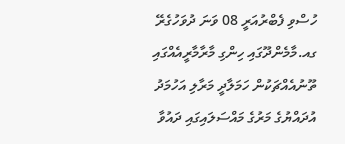ހުސްވި ފެބްރުއަރީ 08 ވަނަ ދުވަހުގެރޭ ގއ.މާމެންދޫގައި ހިންގި މާރާމާރީއެއްގައި ތޫނުއެއްޗަކުން ހަމަލާދީ މަރާލި އަހުމަދު އުދައްޔުގެ މަރުގެ މައްސަލައިގައި ދައުވާ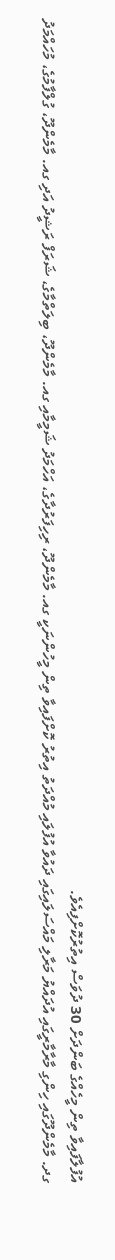އުފުލާފައިވާ ތިން މީހެއްގެ ބަންދަށް 30 ދުވަސް އިތުރުކޮށްފިއެވެ.
ގދ. މާމެންދޫގައި ހިންގި މާރާމާރީގައި އުދައްޔު މަރާލި މައްސަލައިގައި ދައުވާ އުފުލައި މުއްދަތު އިތުރު ކޮށްފައިވާ ތިން މީހުންނަކީ ގއ. މާމެންދޫ، ރިހިފަރުދާގެ، އަހްމަދު ޝަމީމާއި ގއ. މާމެންދޫ، ބިލަތްމާގެ، ޝަރަފް ރަޝީދު އަދި ގއ. މާމެންދޫ، ގުލްފާމުގެ، މުހައްމަދު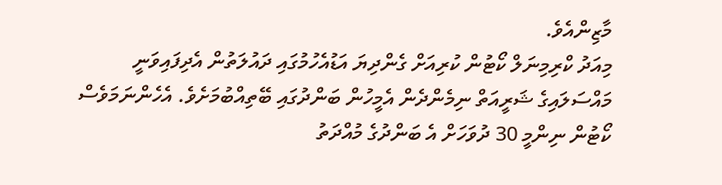މާޒިންއެވެ.
މިއަދު ކްރިމިނަލް ކޯޓުން ކުރިއަށް ގެންދިޔަ އަޑުއެހުމުގައި ދައުލަތުން އެދިފައިވަނީ މައްސަލައިގެ ޝަރީއަތް ނިމެންދެން އެމީހުން ބަންދުގައި ބޭތިއްބުމަށެވެ. އެހެންނަމަވެސް ކޯޓުން ނިންމީ 30 ދުވަހަށް އެ ބަންދުގެ މުއްދަތު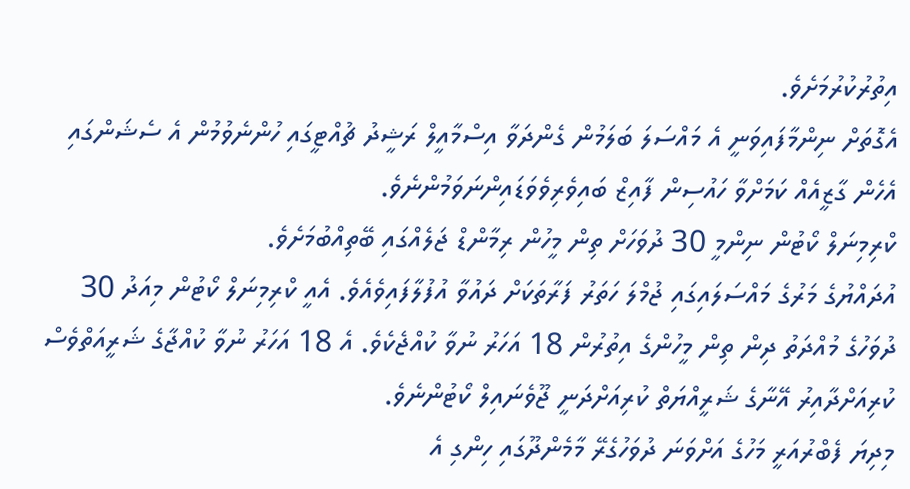އިތުރުކުރުމަށެވެ.
އެގޮތަށް ނިންމާފައިވަނީ އެ މައްސަލަ ބަލަމުން ގެންދަވާ އިސްމާއީލް ރަޝީދު ޗުއްޓީގައި ހުންނެވުމުން އެ ސެޝަންގައި އެހެން ގާޒީއެއް ކަމަށްވާ ހައުސިން ފާއިޒް ބައިވެރިވެވަޑައިންނަވަމުންނެވެ.
ކްރިމިނަލް ކޯޓުން ނިންމީ 30 ދުވަހަށް ތިން މީހުން ރިމާންޑް ޖަލެއްގައި ބޭތިއްބުމަށެވެ.
އުދައްޔުގެ މަރުގެ މައްސަލައިގައި ޖުމްލަ ހަތަރު ފަރާތަކަށް ދައުވާ އުފުލާފައިވެއެވެ. އެއީ ކްރިމިނަލް ކޯޓުން މިއަދު 30 ދުވަހުގެ މުއްދަތު ދިން ތިން މީހުންގެ އިތުރުން 18 އަހަރު ނުވާ ކުއްޖެކެވެ. އެ 18 އަހަރު ނުވާ ކުއްޖާގެ ޝަރީއަތްވެސް ކުރިއަށްދާއިރު އޭނާގެ ޝަރީއްޔަތް ކުރިއަށްދަނީ ޖޫވެނައިލް ކޯޓުންނެވެ.
މިދިޔަ ފެބްރުއަރީ މަހުގެ އަށްވަނަ ދުވަހުގެރޭ މާމެންދޫގައި ހިންގި އެ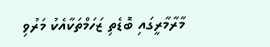މާރާމާރީގައި ބޮޑެތި ޒަހަމްތަކާއެކު މަރުވި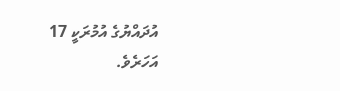އުދައްޔުގެ އުމުރަކީ 17 އަހަރެވެ.